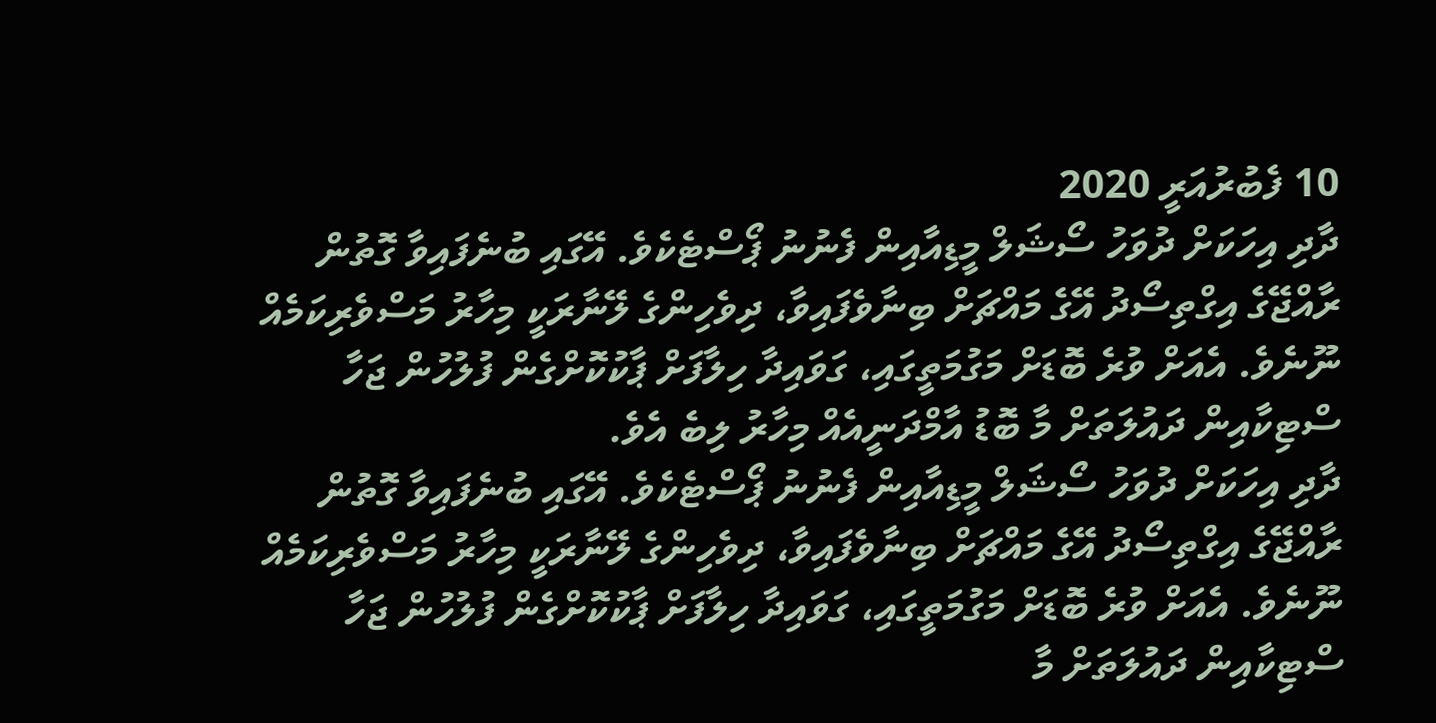10 ފެބުރުއަރީ 2020
ދާދި އިހަކަށް ދުވަހު ސޯޝަލް މީޑިއާއިން ފެނުނު ޕޯސްޓެކެވެ. އޭގައި ބުނެފައިވާ ގޮތުން ރާއްޖޭގެ އިގްތިސޯދު އޭގެ މައްޗަށް ބިނާވެފައިވާ، ދިވެހިންގެ ލޭނާރަކީ މިހާރު މަސްވެރިކަމެއް ނޫނެވެ. އެއަށް ވުރެ ބޮޑަށް މަގުމަތީގައި، ގަވައިދާ ހިލާފަށް ޕާކުކޮށްގެން ފުލުހުން ޖަހާ ސްޓިކާއިން ދައުލަތަށް މާ ބޮޑު އާމްދަނީއެއް މިހާރު ލިބެ އެވެ.
ދާދި އިހަކަށް ދުވަހު ސޯޝަލް މީޑިއާއިން ފެނުނު ޕޯސްޓެކެވެ. އޭގައި ބުނެފައިވާ ގޮތުން ރާއްޖޭގެ އިގްތިސޯދު އޭގެ މައްޗަށް ބިނާވެފައިވާ، ދިވެހިންގެ ލޭނާރަކީ މިހާރު މަސްވެރިކަމެއް ނޫނެވެ. އެއަށް ވުރެ ބޮޑަށް މަގުމަތީގައި، ގަވައިދާ ހިލާފަށް ޕާކުކޮށްގެން ފުލުހުން ޖަހާ ސްޓިކާއިން ދައުލަތަށް މާ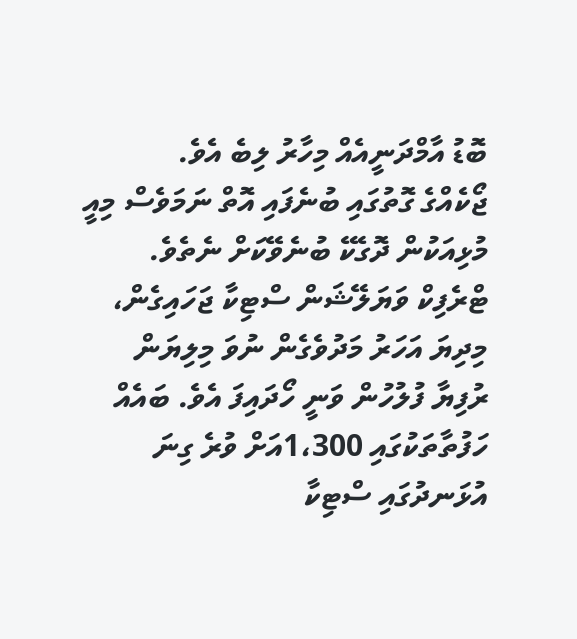ބޮޑު އާމްދަނީއެއް މިހާރު ލިބެ އެވެ.
ޖޯކެއްގެ ގޮތުގައި ބުނެފައި އޮތް ނަމަވެސް މިއީ މުޅިއަކުން ދޮގެކޭ ބުނެވޭކަށް ނެތެވެ. ޓްރެފިކް ވަޔަލޭޝަން ސްޓިކާ ޖަހައިގެން، މިދިޔަ އަހަރު މަދުވެގެން ނުވަ މިލިޔަން ރުފިޔާ ފުލުހުން ވަނީ ހޯދައިފަ އެވެ. ބައެއް ހަފުތާތަކުގައި 1،300އަށް ވުރެ ގިނަ އުޅަނދުގައި ސްޓިކާ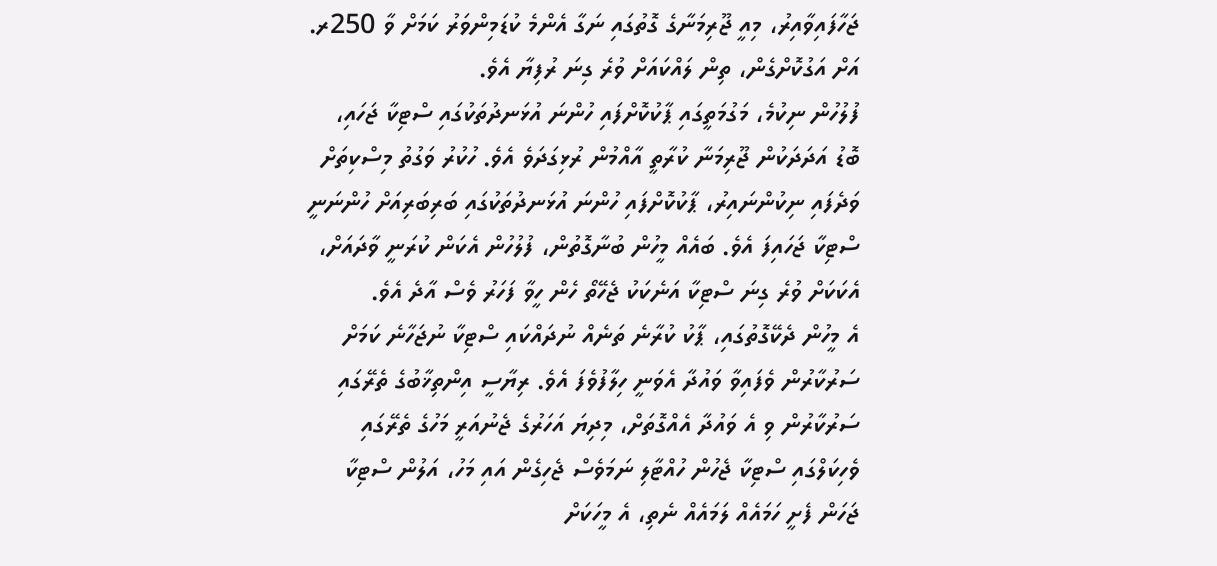ޖަހާފައިވާއިރު، މިއީ ޖޫރިމަނާގެ ގޮތުގައި ނަގާ އެންމެ ކުޑަމިންވަރު ކަމަށް ވާ 250ރ. އަށް އަގުކޮށްގެން، ތިން ލައްކައަށް ވުރެ ގިނަ ރުފިޔާ އެވެ.
ފުލުހުން ނިކުމެ، މަގުމަތީގައި ޕާކުކޮށްފައި ހުންނަ އުޅަނދުތަކުގައި ސްޓިކާ ޖަހައި، ބޮޑު އަދަދަކުން ޖޫރިމަނާ ކުރާތީ އާއްމުން ރުޅިގަދަވެ އެވެ. ހުކުރު ވަގުތު މިސްކިތަށް ވަދެފައި ނިކުންނައިރު، ޕާކުކޮށްފައި ހުންނަ އުޅަނދުތަކުގައި ބަރިބަރިއަށް ހުންނަނީ ސްޓިކާ ޖަހައިފަ އެވެ. ބައެއް މީހުން ބުނާގޮތުން، ފުލުހުން އެކަން ކުރަނީ ވާދައަށް، އެކަކަށް ވުރެ ގިނަ ސްޓިކާ އަނެކަކު ޖެހޭތޯ ހެން ހީވާ ފަހަރު ވެސް އާދެ އެވެ.
އެ މީހުން ދެކޭގޮތުގައި، ޕާކު ކުރާނެ ތަނެއް ނުދައްކައި ސްޓިކާ ނުޖަހާނެ ކަމަށް ސަރުކާރުން ވެފައިވާ ވައުދާ އެވަނީ ހިލާފުވެފަ އެވެ. ރިޔާސީ އިންތިޚާބުގެ ތެރޭގައި ސަރުކާރުން ވި އެ ވައުދާ އެއްގޮތަށް، މިދިޔަ އަހަރުގެ ޖެނުއަރީ މަހުގެ ތެރޭގައި ވެހިކަލްގައި ސްޓިކާ ޖެހުން ހުއްޓާލި ނަމަވެސް ޖެހިގެން އައި މަހު، އަލުން ސްޓިކާ ޖަހަން ފެށީ ހަމައެއް ލަމައެއް ނެތި، އެ މީހަކަށް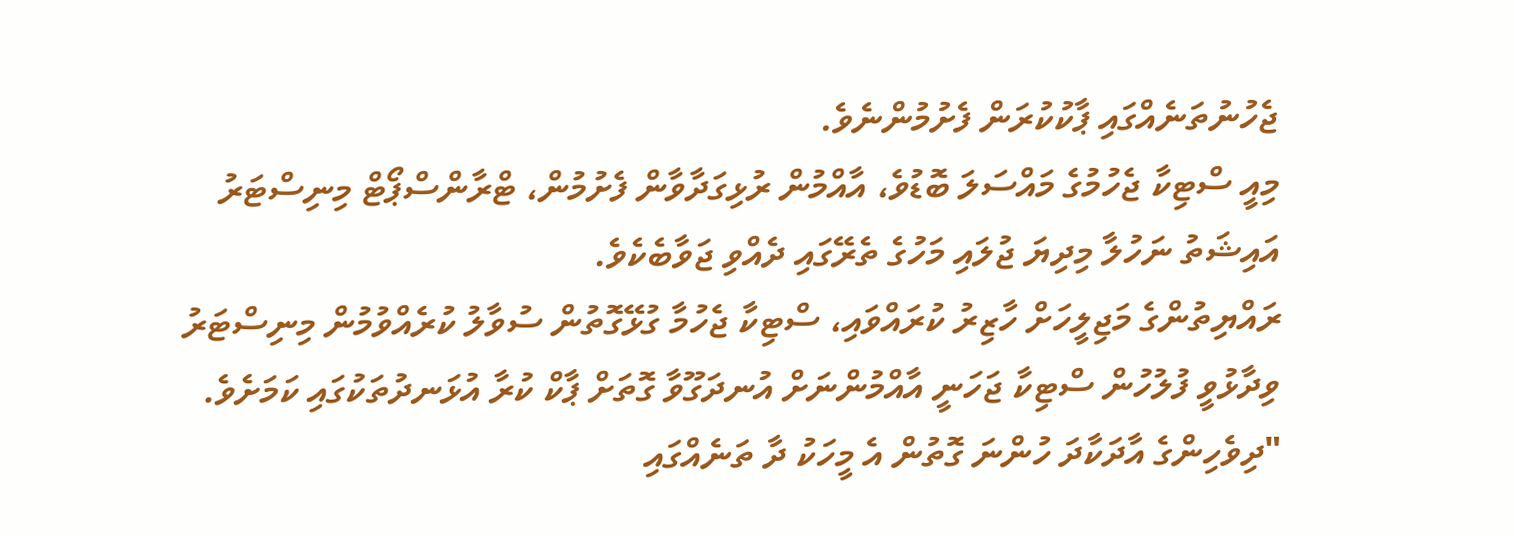ޖެހުނުތަނެއްގައި ޕާކުކުރަން ފެށުމުންނެވެ.
މިއީ ސްޓިކާ ޖެހުމުގެ މައްސަލަ ބޮޑުވެ، އާއްމުން ރުޅިގަދާވާން ފެށުމުން، ޓްރާންސްޕޯޓް މިނިސްޓަރު އައިޝަތު ނަހުލާ މިދިޔަ ޖުލައި މަހުގެ ތެރޭގައި ދެއްވި ޖަވާބެކެވެ.
ރައްޔިތުންގެ މަޖިލީހަށް ހާޒިރު ކުރައްވައި، ސްޓިކާ ޖެހުމާ ގުޅޭގޮތުން ސުވާލު ކުރެއްވުމުން މިނިސްޓަރު ވިދާޅުވީ ފުލުހުން ސްޓިކާ ޖަހަނީ އާއްމުންނަށް އުނދަގޫވާ ގޮތަށް ޕާކް ކުރާ އުޅަނދުތަކުގައި ކަމަށެވެ.
"ދިވެހިންގެ އާދަކާދަ ހުންނަ ގޮތުން އެ މީހަކު ދާ ތަނެއްގައި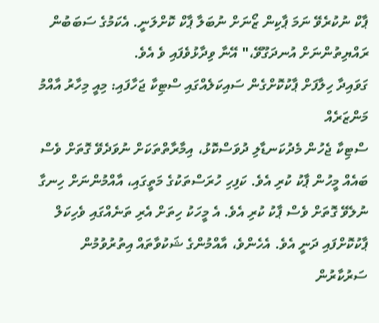ޕާކް ނުކުރެވޭ ނަމަ ޕާކިން ޒޯނަށް ނުބަލާ ޕާކް ކޮށްލަނީ. އެކަމުގެ ސަބަބުން ރައްޔިތުންނަށް އުނދަގޫވޭ،" އޭނާ ވިދާޅުވެފައި ވެ އެވެ.
ގަވައިދާ ހިލާފަށް ޕާކުކޮށްގެން ސައިކަލެއްގައި ސްޓިކާ ޖަހާފައި: މިއީ މިހާރު އާއްމު މަންޒަރެއް
ސްޓިކާ ޖެހުން މެދުކަނޑާލި ދުވަސްކޮޅު، އިމާރާތްތަކަށް ނުވަދެވޭ ގޮތަށް ވެސް ބައެއް މީހުން ޕާކު ކުރި އެވެ. ކަފިހި ހުރަސްތަކުގެ މަތީގައި، އާއްމުންނަށް ހިނގާ ނުލެވޭ ގޮތަށް ވެސް ޕާކު ކުރި އެވެ. އެ މީހަކު ހިތަށް އެރި ތަނެއްގައި ވެހިކަލް ޕާކުކޮށްފައި ދަނީ އެވެ. އެހެންވެ، އާއްމުންގެ ޝަކުވާތައް އިތުރުވުމުން ސަރުކާރުން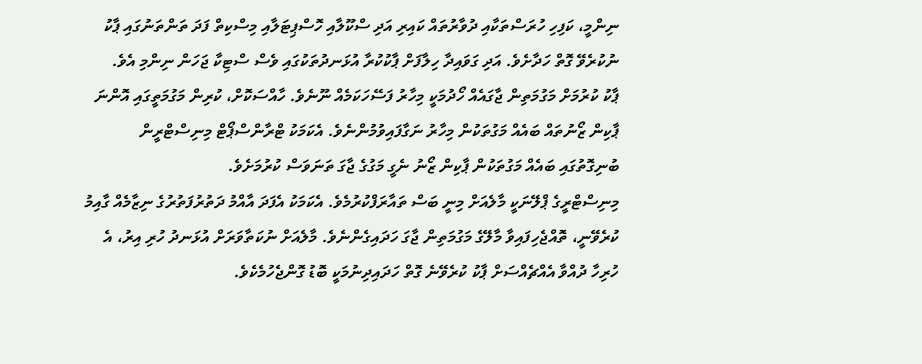ނިންމީ، ކަފިހި ހުރަސްތަކާއި ދުވާރުތައް ކައިރި އަދި ސްކޫލާއި ހޮސްޕިޓަލާއި މިސްކިތް ފަދަ ތަންތަނުގައި ޕާކު ނުކުރެވޭ ގޮތް ހަދާށެވެ. އަދި ގަވައިދާ ހިލާފަށް ޕާކުކުރާ އުޅަނދުތަކުގައި ވެސް ސްޓިކާ ޖަހަން ނިންމި އެވެ.
ޕާކު ކުރުމަށް މަގުމަތިން ޖާގައެއް ހޯދުމަކީ މިހާރު ފަސޭހަކަމެއް ނޫނެވެ. ހާއްސަކޮށް، ކުރިން މަގުމަތީގައި އޮންނަ ޕާކިން ޒޯނުތައް ބައެއް މަގުތަކުން މިހާރު ނަގާފައިވުމުންނެވެ. އެކަމަކު ޓްރާންސްޕޯޓް މިނިސްޓްރީން ބުނިގޮތުގައި ބައެއް މަގުތަކުން ޕާކިން ޒޯނު ނެގީ މަގުގެ ޖާގަ ތަނަވަސް ކުރުމަށެވެ.
މިނިސްޓްރީގެ ޕްލޭނަކީ މާލެއަށް މިނީ ބަސް ތައާރަފްކުރުމެވެ. އެކަމަކު އެފަދަ އާއްމު ދަތުރުފަތުރުގެ ނިޒާމެއް ގާއިމު ކުރެވޭނީ، ތޮއްޖެހިފައިވާ މާލޭގެ މަގުމަތިން ޖާގަ ހަދައިގެންނެވެ. މާލެއަށް ނުކަތާވަރަށް އުޅަނދު ހުރި އިރު، އެ ހުރިހާ ދުއްވާ އެއްޗެއްސަށް ޕާކު ކުރެވޭނެ ގޮތް ހަދައިދިނުމަކީ ބޮޑު ގޮންޖެހުމެކެވެ.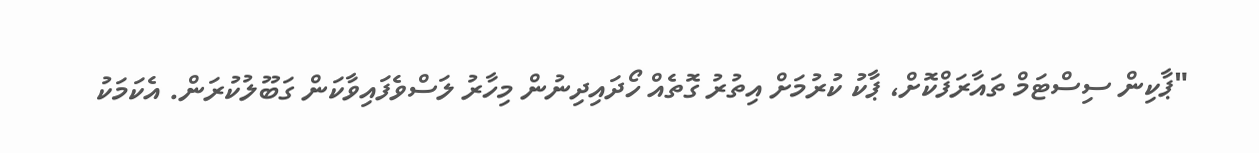"ޕާކިން ސިސްޓަމް ތައާރަފްކޮށް، ޕާކު ކުރުމަށް އިތުރު ގޮތެއް ހޯދައިދިނުން މިހާރު ލަސްވެފައިވާކަން ގަބޫލުކުރަން. އެކަމަކު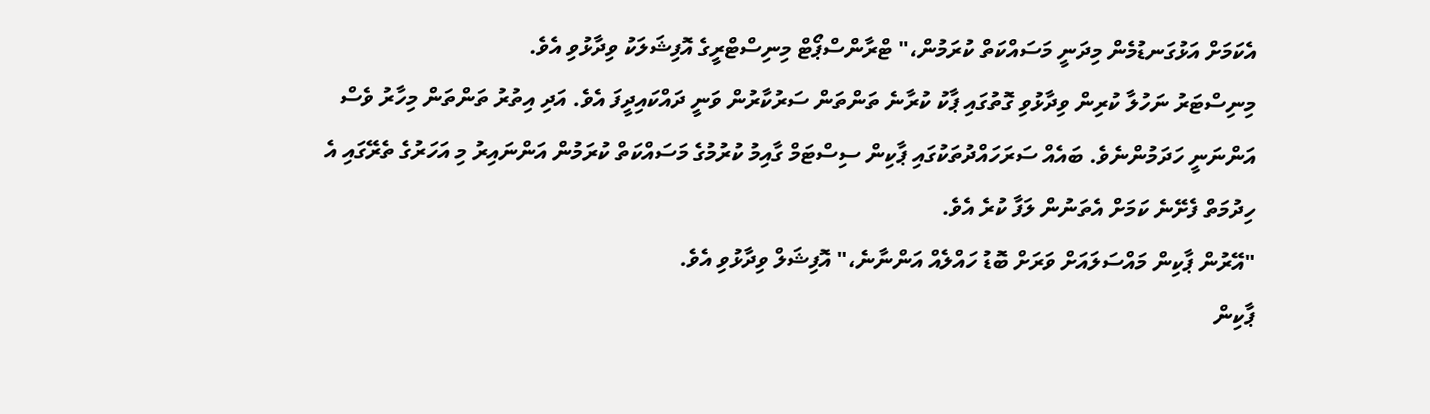އެކަމަށް އަޅުގަނޑުމެން މިދަނީ މަސައްކަތް ކުރަމުން،" ޓްރާންސްޕޯޓް މިނިސްޓްރީގެ އޮފިޝަލަކު ވިދާޅުވި އެވެ.
މިނިސްޓަރު ނަހުލާ ކުރިން ވިދާޅުވި ގޮތުގައި ޕާކު ކުރާނެ ތަންތަން ސަރުކާރުން ވަނީ ދައްކައިދީފަ އެވެ. އަދި އިތުރު ތަންތަން މިހާރު ވެސް އަންނަނީ ހަދަމުންނެވެ. ބައެއް ސަރަހައްދުތަކުގައި ޕާކިން ސިސްޓަމް ގާއިމު ކުރުމުގެ މަސައްކަތް ކުރަމުން އަންނައިރު މި އަހަރުގެ ތެރޭގައި އެ ހިދުމަތް ފެށޭނެ ކަމަށް އެތަނުން ލަފާ ކުރެ އެވެ.
"އޭރުން ޕާކިން މައްސަލައަށް ވަރަށް ބޮޑު ހައްލެއް އަންނާނެ،" އޮފިޝަލް ވިދާޅުވި އެވެ.
ޕާކިން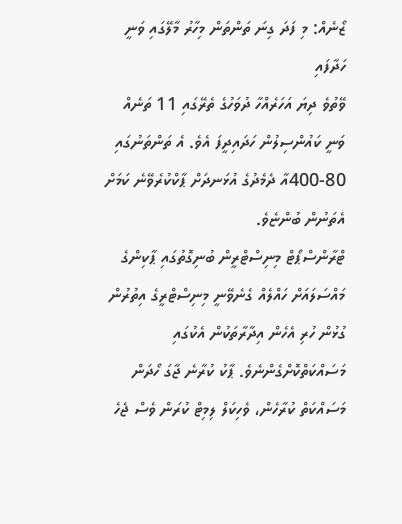ޒޯނެއް: މި ފަދަ ގިނަ ތަންތަން މިހާރު މާލޭގައި ވަނީ ހަދާފައި
ވޭތުވެ ދިޔަ އަހަރެއްހާ ދުވަހުގެ ތެރޭގައި 11 ތަނެއް ވަނީ ކައުންސިލުން ހަދައިދީފަ އެވެ. އެ ތަންތަނުގައި 80-400އާ ދެމެދުގެ އުޅަނދަށް ޕާކްކުރެވޭނެ ކަމަށް އެތަނުން ބުންޏެވެ.
ޓްރާންސްޕޯޓް މިނިސްޓްރީން ބުނިގޮތުގައި ޕާކިންގެ މައްސަލައަށް ހައްލެއް ގެނެވޭނީ މިނިސްޓްރީގެ އިތުރުން ގުޅުން ހުރި އެހެން އިދާރާތަކުން އެކުގައި މަސައްކަތްކޮށްގެންނެވެ. ޕާކު ކުރާނެ ޖާގަ ހޯދަން މަސައްކަތް ކުރާހެން، ވެހިކަލް ލިމިޓް ކުރަން ވެސް ޖެހެ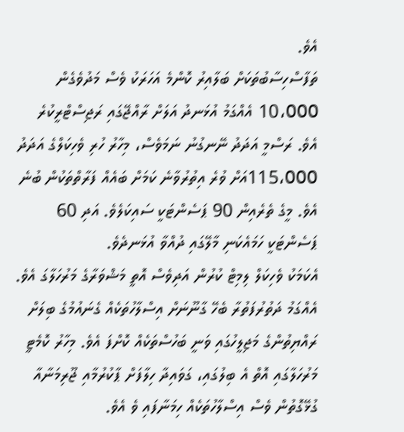އެވެ.
ތަފާސްހިސާބުތަކަށް ބަލާއިރު ކޮންމެ އަހަރަކު ވެސް މަދުވެގެން 10،000 އެއްގަމު އުޅަނދު އަލަށް ރާއްޖޭގައި ރަޖިސްޓްރީކުރެ އެވެ. ރަސްމީ އަދަދު ނޭނގުނު ނަމަވެސް، މިހާރު ހުރި ވެހިކަލްގެ އަދަދު 115،000އަށް ވުރެ އިތުރުވާނެ ކަމަށް ބައެއް ފަރާތްތަކުން ބުނެ އެވެ. މީގެ ތެރެއިން 90 ޕަސެންޓަކީ ސައިކަލެވެ. އަދި 60 ޕަސެންޓަކީ ހަމައެކަނި މާލޭގައި ދުއްވާ އުޅަނދެވެ.
އެކަމަކު ވެހިކަލް ލިމިޓް ކުރުން އަދިވެސް އޮތީ މަޝްވަރާގެ މަރުހަލާގަ އެވެ.
އެއްގަމު ދަތުރުފަތުރާ ބެހޭ ގާނޫނަށް އިސްލާހުތަކެއް ގެނައުމުގެ ބިލަށް ރައްޔިތުންގެ މަޖިލީހުގައި ވަނީ ބަހުސްތަކެއް ކޮށްފަ އެވެ. މިހާރު ކޮމެޓީ މަރުހަލާގައި އޮތް އެ ބިލުގައި، ގަވައިދާ ހިލާފަށް ޕާކުރުމާއި ޖޫރިމަނާއާ ގުޅޭގޮތުން ވެސް އިސްލާހުތަކެއް ހިމަނާފައި ވެ އެވެ.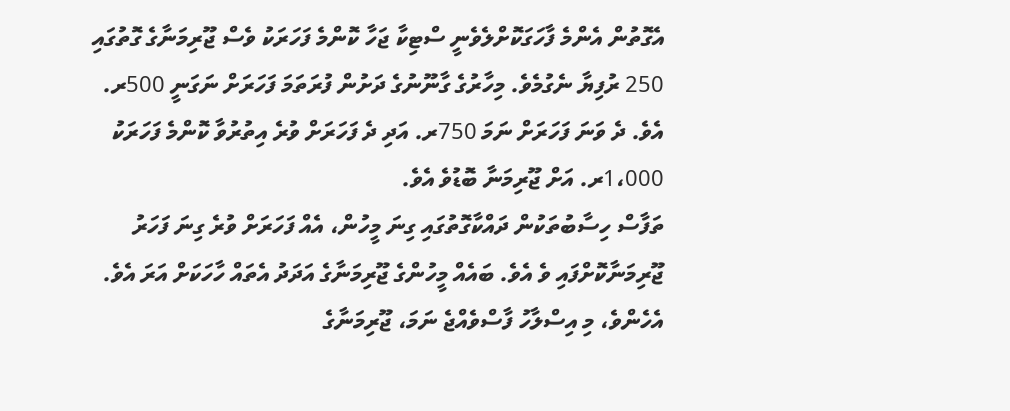އެގޮތުން އެންމެ ފާހަގަކޮށްލެވެނީ ސްޓިކާ ޖަހާ ކޮންމެ ފަހަރަކު ވެސް ޖޫރިމަނާގެ ގޮތުގައި 250 ރުފިޔާ ނެގުމެވެ. މިހާރުގެ ގާނޫނުގެ ދަށުން ފުރަތަމަ ފަހަރަށް ނަގަނީ 500ރ. އެވެ. ދެ ވަނަ ފަހަރަށް ނަމަ 750ރ. އަދި ދެ ފަހަރަށް ވުރެ އިތުރުވާ ކޮންމެ ފަހަރަކު 1،000ރ. އަށް ޖޫރިމަނާ ބޮޑުވެ އެވެ.
ތަފާސް ހިސާބުތަކުން ދައްކާގޮތުގައި ގިނަ މީހުން، އެއް ފަހަރަށް ވުރެ ގިނަ ފަހަރު ޖޫރިމަނާކޮށްފައި ވެ އެވެ. ބައެއް މީހުންގެ ޖޫރިމަނާގެ އަދަދު އެތައް ހާހަކަށް އަރަ އެވެ. އެހެންވެ، މި އިސްލާހު ފާސްވެއްޖެ ނަމަ، ޖޫރިމަނާގެ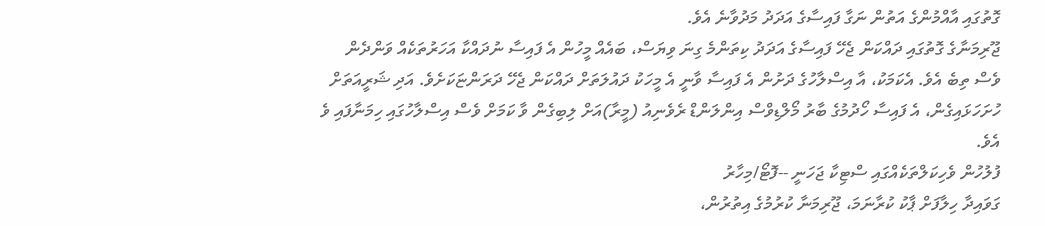ގޮތުގައި އާއްމުންގެ އަތުން ނަގާ ފައިސާގެ އަދަދު މަދުވާނެ އެވެ.
ޖޫރިމަނާގެ ގޮތުގައި ދައްކަން ޖެހޭ ފައިސާގެ އަދަދު ކިތަންމެ ގިނަ ވިޔަސް، ބައެއް މީހުން އެ ފައިސާ ނުދައްކާ އަހަރުތަކެއް ވަންދެން ވެސް ތިބެ އެވެ. އެކަމަކު، އާ އިސްލާހުގެ ދަށުން އެ ފައިސާ ވާނީ އެ މީހަކު ދައުލަތަށް ދައްކަން ޖެހޭ ދަރަންޏަކަށެވެ. އަދި ޝަރީއަތަށް ހުށަހަޅައިގެން، އެ ފައިސާ ހޯދުމުގެ ބާރު މޯލްޑިވްސް އިންލަންޑް ރެވެނިއު (މީރާ)އަށް ލިބިގެން ވާ ކަމަށް ވެސް އިސްލާހުގައި ހިމަނާފައި ވެ އެވެ.
ފުލުހުން ވެހިކަލްތަކެއްގައި ސްޓިކާ ޖަހަނީ --ފޮޓޯ/މިހާރު
ގަވައިދާ ހިލާފަށް ޕާކު ކުރާނަމަ، ޖޫރިމަނާ ކުރުމުގެ އިތުރުން،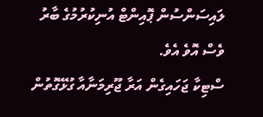ލައިސަންސުން ޕޮއިންޓް އުނިކުރުމުގެ ބާރު ވެސް އޮވެ އެވެ.
ސްޓިކާ ޖަހައިގެން އަރާ ޖޫރިމަނާއާ ގުޅޭގޮތުން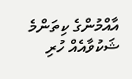އާއްމުންގެ ކިތަންމެ ޝަކުވާއެއް ހުރި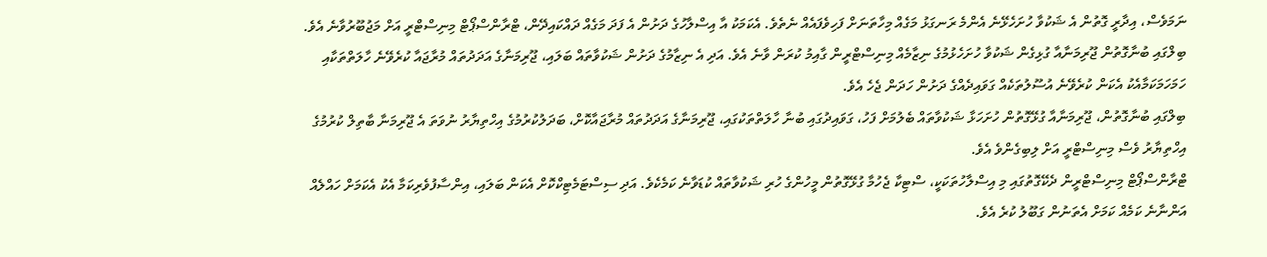ނަމަވެސް، އިދާރީ ގޮތުން އެ ޝަކުވާ ހުށަހެޅޭނެ އެންމެ ރަނގަޅު މަގެއް މިހާތަނަށް ފަހިވެފައެއް ނެތެވެ. އެކަމަކު އާ އިސްލާހުގެ ދަށުން އެ ފަދަ މަގެއް ދައްކައިދޭން، ޓްރާންސްޕޯޓް މިނިސްޓްރީ އަށް މަޖުބޫރުވާނެ އެވެ.
ބިލްގައި ބުނާގޮތުން ޖޫރިމަނާއާ ގުޅިގެން ޝަކުވާ ހުށަހެޅުމުގެ ނިޒާމެއް މިނިސްޓްރީން ގާއިމު ކުރަން ވާނެ އެވެ. އަދި އެ ނިޒާމުގެ ދަށުން ޝަކުވާތައް ބަލައި، ޖޫރިމަނާގެ އަދަދުތައް މުރާޖައާ ކުރެވޭނެ ހާލަތްތަކާއި ހަމަހަމަކަމާއެކު އެކަން ކުރެވޭނެ އުސޫލުތަކެއް ގަވައިދެއްގެ ދަށުން ހަދަން ޖެހެ އެވެ.
ބިލްގައި ބުނާގޮތުން، ޖޫރިމަނާއާ ގުޅޭގޮތުން ހުށަހަޅާ ޝަކުވާތައް ބެލުމަށް ފަހު، ގަވައިދުގައި ބުނާ ހާލަތްތަކުގައި، ޖޫރިމަނާގެ އަދަދުތައް މުރާޖައާކޮށް، ބަދަލުކުރުމުގެ އިހްތިޔާރު ނުވަތަ އެ ޖޫރިމަނާ ބާތިލް ކުރުމުގެ އިހްތިޔާރު ވެސް މިނިސްޓްރީ އަށް ލިބިގެންވެ އެވެ.
ޓްރާންސްޕޯޓް މިނިސްޓްރީން ދެކޭގޮތުގައި މި އިސްލާހުތަކަކީ، ސްޓިކާ ޖެހުމާ ގުޅޭގޮތުން މީހުންގެ ހުރި ޝަކުވާތައް ކުޑަވާނެ ކަމެކެވެ. އަދި ސިސްޓަމެޓިކްކޮށް އެކަން ބަލައި، އިންސާފުވެރިކަމާ އެކު އެކަމަށް ހައްލެއް އަންނާނެ ކަމެއް ކަމަށް އެތަނުން ގަބޫލު ކުރެ އެވެ.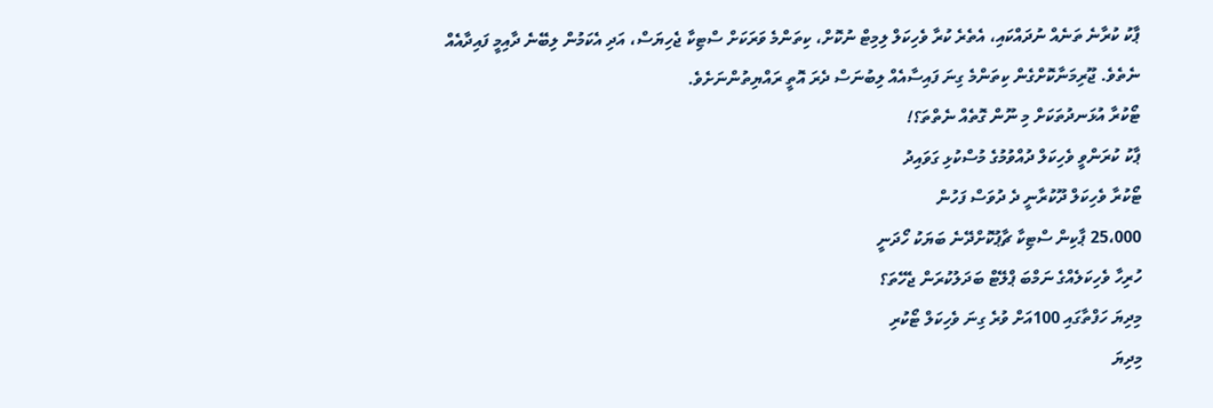ޕާކު ކުރާނެ ތަނެއް ނުދައްކައި، އެތެރެ ކުރާ ވެހިކަލް ލިމިޓް ނުކޮށް، ކިތަންމެ ވަރަކަށް ސްޓިކާ ޖެހިޔަސް، އަދި އެކަމުން ލިބޭނެ ދާއިމީ ފައިދާއެއް ނެތެވެ. ޖޫރިމަނާކޮށްގެން ކިތަންމެ ގިނަ ފައިސާއެއް ލިބުނަސް ދެރަ އޮތީ ރައްޔިތުންނަށެވެ.
ޓޯކުރާ އުޅަނދުތަކަށް މި ނޫން ގޮތެއް ނެތްތަ؟!
ޕާކު ކުރަންވީ ވެހިކަލް ދުއްވުމުގެ މުސްކުޅި ގަވައިދު
ޓޯކުރާ ވެހިކަލް ދޫކުރާނީ ދެ ދުވަސް ފަހުން
25،000 ޕާކިން ސްޓިކާ ޗާޕުކޮށްދޭނެ ބަޔަކު ހޯދަނީ
ހުރިހާ ވެހިކަލެއްގެ ނަމްބަ ޕްލޭޓް ބަދަލުކުރަން ޖެހޭތަ؟
މިދިޔަ ހަފްތާގައި 100އަށް ވުރެ ގިނަ ވެހިކަލް ޓޯކުރި
މިދިޔަ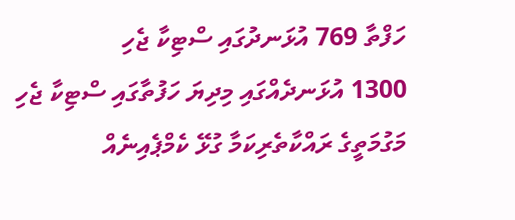ހަފްތާ 769 އުޅަނދުގައި ސްޓިކާ ޖެހި
1300 އުޅަނދެއްގައި މިދިޔަ ހަފުތާގައި ސްޓިކާ ޖެހި
މަގުމަތީގެ ރައްކާތެރިކަމާ ގުޅޭ ކެމްޕެއިނެއް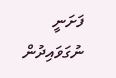ފަށަނީ
ނުގަވައިދުން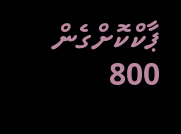ޕާކްކޮށްގެން 800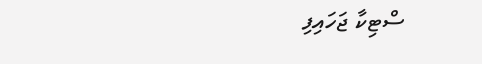ސްޓިކާ ޖަހައިފި